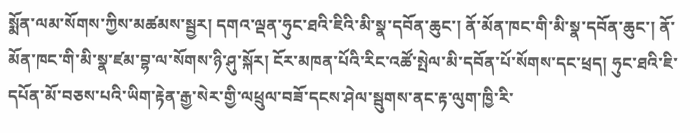སྨོན་ལམ་སོགས་ཀྱིས་མཚམས་སྦྱར། དགའ་ལྡན་ཧུང་ཐའི་ཇིའི་མི་སྣ་དབོན་ཆུང་། ནོ་མོན་ཁང་གི་མི་སྣ་དབོན་ཆུང་། ནོ་མོན་ཁང་གི་མི་སྣ་ཛམ་བྷ་ལ་སོགས་ཉི་ཤུ་སྐོར། ངོར་མཁན་པོའི་རིང་འཚོ་སྤེལ་མི་དབོན་པོ་སོགས་དང་ཕྲད། ཧུང་ཐའི་ཇི་དཔོན་མོ་བཅས་པའི་ཡིག་རྟེན་རྒྱ་སེར་གྱི་ལཕྲུལ་བཟོ་དངས་ཤེལ་སྦུགས་ནང་རྟ་ལུག་ཁྱི་རི་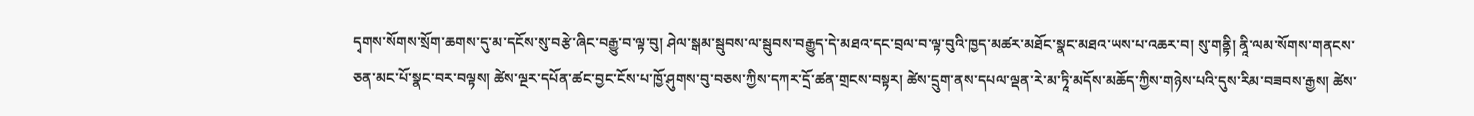དྭགས་སོགས་སྲོག་ཆགས་དུ་མ་དངོས་སུ་བརྩེ་ཞིང་བརྒྱུ་བ་ལྟ་བུ། ཤེལ་སྒམ་སྦུབས་ལ་སྦུབས་བརྒྱུད་དེ་མཐའ་དང་བྲལ་བ་ལྟ་བུའི་ཁྱད་མཚར་མཐོང་སྣང་མཐའ་ཡས་པ་འཆར་བ། སུ་གནྟི། ནཱི་ལམ་སོགས་གནངས་ཅན་མང་པོ་སྣང་བར་བལྟས། ཚེས་ལྔར་དཔོན་ཚང་བྱང་ངོས་པ་ཁྱོ་ཤུགས་བུ་བཅས་ཀྱིས་དཀར་དྲོ་ཚན་གྲངས་བསྟར། ཚེས་དྲུག་ནས་དཔལ་ལྡན་རེ་མ་ཏཱི་མདོས་མཆོད་ཀྱིས་གཉེས་པའི་དུས་རིམ་བཟབས་རྒྱས། ཚེས་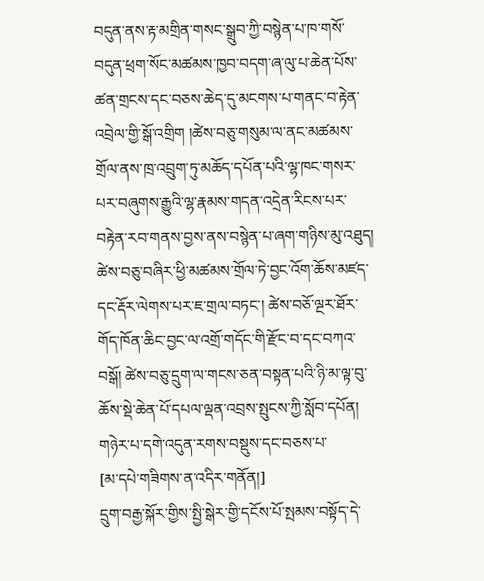བདུན་ནས་རྟ་མགྲིན་གསང་སྒྲུབ་ཀྱི་བསྙེན་པ་ཁ་གསོ་བདུན་ཕྲག་སོང་མཚམས་ཁྱབ་བདག་ཞ་ལུ་པ་ཆེན་པོས་ཚན་གྲངས་དང་བཅས་ཆེད་དུ་མངགས་པ་གནང་བ་རྟེན་འབྲེལ་གྱི་སྒོ་འགྲིག །ཚེས་བཅུ་གསུམ་ལ་ནང་མཚམས་གྲོལ་ནས་ཁྲ་འབྲུག་ཏུ་མཆོད་དཔོན་པའི་ལྷ་ཁང་གསར་པར་བཞུགས་རྒྱུའི་ལྷ་རྣམས་གདན་འདྲེན་རིངས་པར་བརྟེན་རབ་གནས་བྱས་ནས་བསྙེན་པ་ཞག་གཉིས་མུ་འཐུད། ཚེས་བཅུ་བཞིར་ཕྱི་མཚམས་གྲོལ་ཏེ་བྱང་འོག་ཆོས་མཛད་དང་རྡོར་ལེགས་པར་ཇ་གྲལ་བཏང་། ཚེས་བཅོ་ལྔར་ཐོར་གོད་ཁོན་ཆིང་བྱང་ལ་འགྲོ་གདོང་གི་རྫོང་བ་དང་བཀའ་བསྒོ། ཚེས་བཅུ་དྲུག་ལ་གངས་ཅན་བསྟན་པའི་ཉི་མ་ལྟ་བུ་ཆོས་སྡེ་ཆེན་པོ་དཔལ་ལྡན་འབྲས་སྤུངས་ཀྱི་སློབ་དཔོན། གཉེར་པ་དགེ་འདུན་རགས་བསྡུས་དང་བཅས་པ་
[མ་དཔེ་གཟིགས་ན་འདིར་གནོན།]
དྲུག་བརྒྱ་སྐོར་གྱིས་སྤྱི་སྒེར་གྱི་དངོས་པོ་སྤམས་བསྟོད་དེ་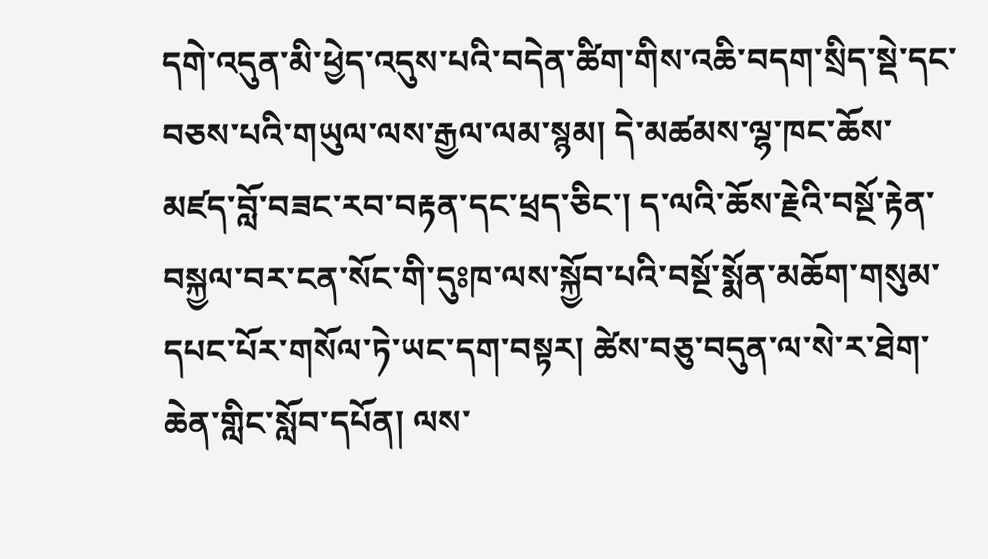དགེ་འདུན་མི་ཕྱེད་འདུས་པའི་བདེན་ཚིག་གིས་འཆི་བདག་སྲིད་སྡེ་དང་བཅས་པའི་གཡུལ་ལས་རྒྱལ་ལམ་སྙམ། དེ་མཚམས་ལྷ་ཁང་ཆོས་མཛད་བློ་བཟང་རབ་བརྟན་དང་ཕྲད་ཅིང་། ད་ལའི་ཆོས་རྗེའི་བསྔོ་རྟེན་བསྐྱལ་བར་ངན་སོང་གི་དུཿཁ་ལས་སྐྱོབ་པའི་བསྔོ་སྨོན་མཆོག་གསུམ་དཔང་པོར་གསོལ་ཏེ་ཡང་དག་བསྟར། ཚེས་བཅུ་བདུན་ལ་སེ་ར་ཐེག་ཆེན་གླིང་སློབ་དཔོན། ལས་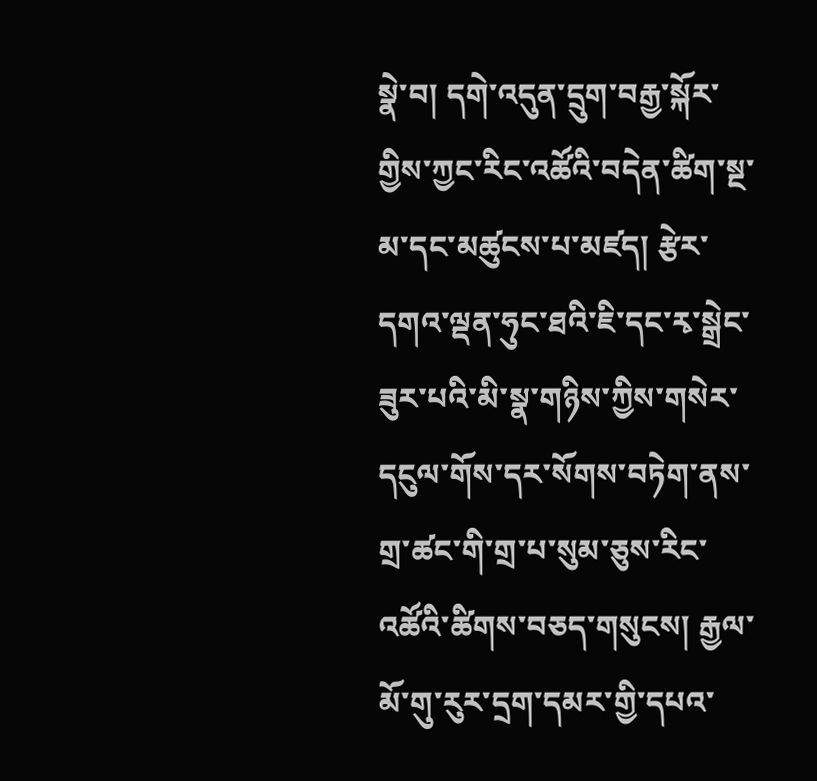སྣེ་བ། དགེ་འདུན་དྲུག་བརྒྱ་སྐོར་གྱིས་ཀྱང་རིང་འཚོའི་བདེན་ཚིག་སྔ་མ་དང་མཚུངས་པ་མཛད། རྩེར་དགའ་ལྡན་ཧུང་ཐའི་ཇི་དང་རྭ་སྒྲེང་ཟུར་པའི་མི་སྣ་གཉིས་ཀྱིས་གསེར་དངུལ་གོས་དར་སོགས་བཏེག་ནས་གྲ་ཚང་གི་གྲ་པ་སུམ་ཅུས་རིང་འཚོའི་ཚིགས་བཅད་གསུངས། རྒྱལ་མོ་གུ་རུར་དྲག་དམར་གྱི་དཔའ་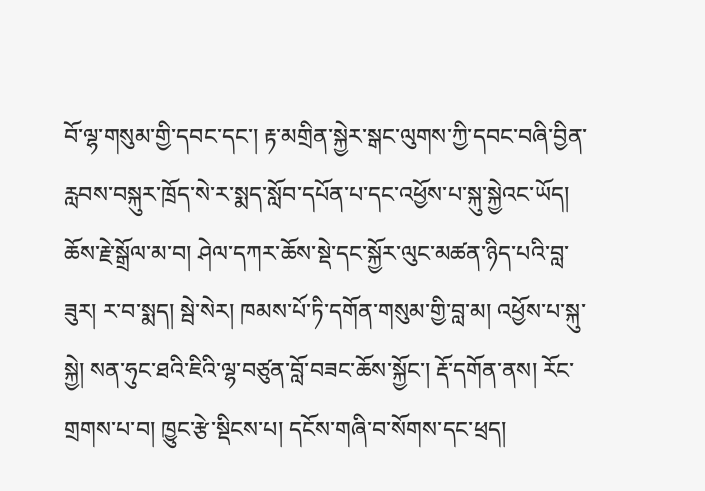བོ་ལྷ་གསུམ་གྱི་དབང་དང་། རྟ་མགྲིན་སྐྱེར་སྒང་ལུགས་ཀྱི་དབང་བཞི་བྱིན་རླབས་བསྐུར་ཁྲོད་སེ་ར་སྨད་སློབ་དཔོན་པ་དང་འཕྱོས་པ་སྐུ་སྐྱེའང་ཡོད། ཆོས་རྗེ་སྒྲོལ་མ་བ། ཤེལ་དཀར་ཆོས་སྡེ་དང་སྐྱོར་ལུང་མཚན་ཉིད་པའི་བླ་ཟུར། ར་བ་སྨད། སྦེ་སེར། ཁམས་པོ་ཏི་དགོན་གསུམ་གྱི་བླ་མ། འཕྱོས་པ་སྐུ་སྐྱེ། སན་ཧུང་ཐའི་ཇིའི་ལྷ་བཙུན་བློ་བཟང་ཆོས་སྐྱོང་། རྡོ་དགོན་ནས། རོང་གྲགས་པ་བ། ཁྱུང་རྩེ་སྡིངས་པ། དངོས་གཞི་བ་སོགས་དང་ཕྲད།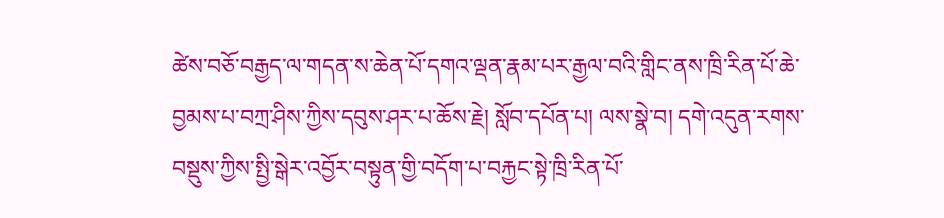ཚེས་བཅོ་བརྒྱད་ལ་གདན་ས་ཆེན་པོ་དགའ་ལྡན་རྣམ་པར་རྒྱལ་བའི་གླིང་ནས་ཁྲི་རིན་པོ་ཆེ་བྱམས་པ་བཀྲ་ཤིས་ཀྱིས་དབུས་ཤར་པ་ཆོས་རྗེ། སློབ་དཔོན་པ། ལས་སྣེ་བ། དགེ་འདུན་རགས་བསྡུས་ཀྱིས་སྤྱི་སྒེར་འབྱོར་བསྟུན་གྱི་བདོག་པ་བརྐྱང་སྟེ་ཁྲི་རིན་པོ་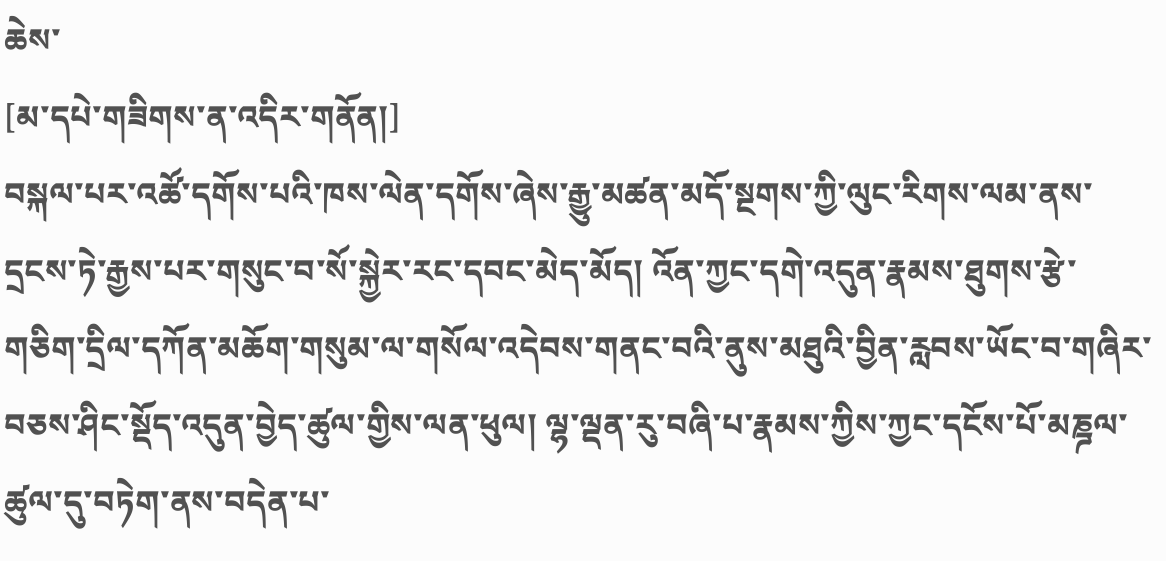ཆེས་
[མ་དཔེ་གཟིགས་ན་འདིར་གནོན།]
བསྐལ་པར་འཚོ་དགོས་པའི་ཁས་ལེན་དགོས་ཞེས་རྒྱུ་མཚན་མདོ་སྔགས་ཀྱི་ལུང་རིགས་ལམ་ནས་དྲངས་ཏེ་རྒྱས་པར་གསུང་བ་སོ་སྐྱེར་རང་དབང་མེད་མོད། འོན་ཀྱང་དགེ་འདུན་རྣམས་ཐུགས་རྩེ་གཅིག་དྲིལ་དཀོན་མཆོག་གསུམ་ལ་གསོལ་འདེབས་གནང་བའི་ནུས་མཐུའི་བྱིན་རླབས་ཡོང་བ་གཞིར་བཅས་ཤིང་སྡོད་འདུན་བྱེད་ཚུལ་གྱིས་ལན་ཕུལ། ལྷ་ལྡན་རུ་བཞི་པ་རྣམས་ཀྱིས་ཀྱང་དངོས་པོ་མཎྜལ་ཚུལ་དུ་བཏེག་ནས་བདེན་པ་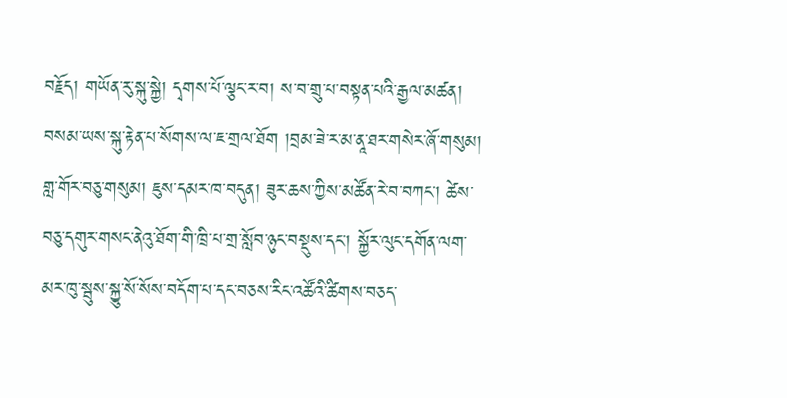བརྗོད། གཡོན་རུ་སྐུ་སྐྱེ། དྭགས་པོ་ལྕང་ར་བ། ས་བ་གྲུ་པ་བསྟན་པའི་རྒྱལ་མཚན། བསམ་ཡས་སྐུ་རྟེན་པ་སོགས་ལ་ཇ་གྲལ་ཐོག །བྲམ་ཟེ་ར་མ་ནཱ་ཐར་གསེར་ཞོ་གསུམ། གླ་གོར་བཅུ་གསུམ། ཇུས་དམར་ཁ་བདུན། ཟུར་ཆས་ཀྱིས་མཚོན་རེ་བ་བཀང་། ཚེས་བཅུ་དགུར་གསང་ནེའུ་ཐོག་གི་ཁྲི་པ་གྲ་སློབ་ཉུང་བསྡུས་དང་། སྐྱོར་ལུང་དགོན་ལག་མར་ཁུ་སྦུས་སྐྱུ་སོ་སོས་བདོག་པ་དང་བཅས་རིང་འཚོའི་ཚིགས་བཅད་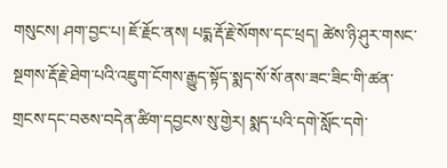གསུངས། ཤག་བྱང་པ། ཇོ་རྗོང་ནས། པདྨ་རྡོ་རྗེ་སོགས་དང་ཕྲད། ཚེས་ཉི་ཤུར་གསང་སྔགས་རྡོ་རྗེ་ཐེག་པའི་འཇུག་ངོགས་རྒྱུད་སྟོད་སྨད་སོ་སོ་ནས་ཟང་ཟིང་གི་ཚན་གྲངས་དང་བཅས་བདེན་ཚིག་དབྱངས་སུ་གྱེར། སྨད་པའི་དགེ་སློང་དགེ་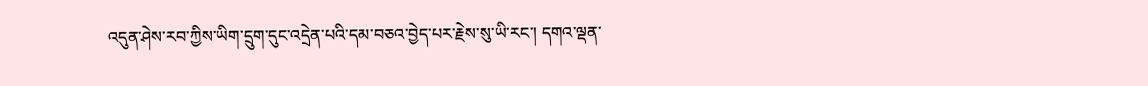འདུན་ཤེས་རབ་ཀྱིས་ཡིག་དྲུག་དུང་འདྲེན་པའི་དམ་བཅའ་བྱེད་པར་རྗེས་སུ་ཡི་རང་། དགའ་ལྡན་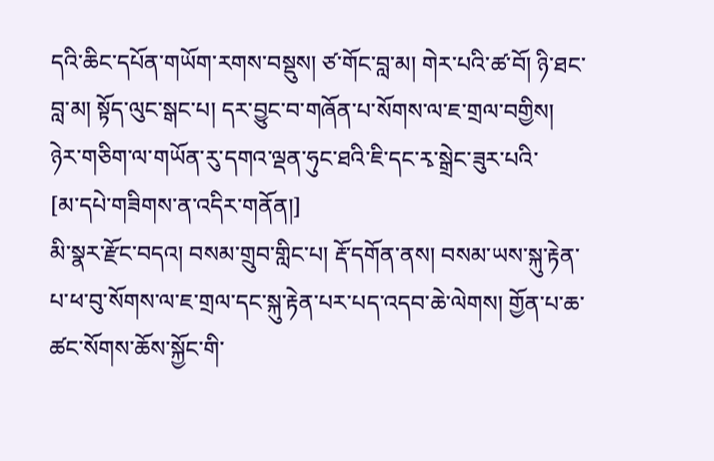དའི་ཆིང་དཔོན་གཡོག་རགས་བསྡུས། ཙ་གོང་བླ་མ། གེར་པའི་ཚ་བོ། ཉི་ཐང་བླ་མ། སྟོད་ལུང་སྒང་པ། དར་བྱུང་བ་གཞོན་པ་སོགས་ལ་ཇ་གྲལ་བགྱིས། ཉེར་གཅིག་ལ་གཡོན་རུ་དགའ་ལྡན་ཧུང་ཐའི་ཇི་དང་རྭ་སྒྲེང་ཟུར་པའི་
[མ་དཔེ་གཟིགས་ན་འདིར་གནོན།]
མི་སྣར་རྫོང་བདའ། བསམ་གྲུབ་གླིང་པ། རྡོ་དགོན་ནས། བསམ་ཡས་སྐུ་རྟེན་པ་ཕ་བུ་སོགས་ལ་ཇ་གྲལ་དང་སྐུ་རྟེན་པར་པད་འདབ་ཆེ་ལེགས། གྱོན་པ་ཆ་ཚང་སོགས་ཆོས་སྐྱོང་གི་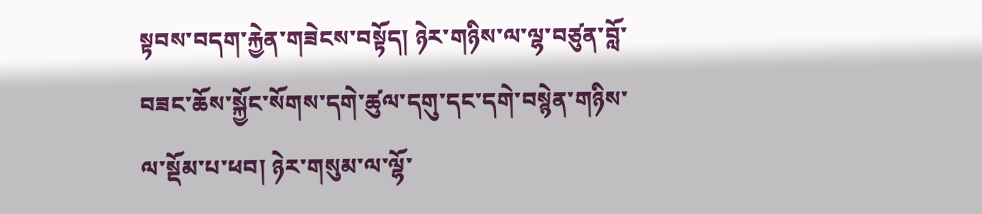སྟབས་བདག་རྐྱེན་གཟེངས་བསྟོད། ཉེར་གཉིས་ལ་ལྷ་བཙུན་བློ་བཟང་ཆོས་སྐྱོང་སོགས་དགེ་ཚུལ་དགུ་དང་དགེ་བསྙེན་གཉིས་ལ་སྡོམ་པ་ཕབ། ཉེར་གསུམ་ལ་ལྷོ་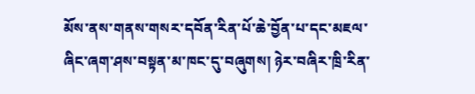མོས་ནས་གནས་གསར་དབོན་རིན་པོ་ཆེ་བྱོན་པ་དང་མཇལ་ཞིང་ཞག་ཤས་བསྟན་མ་ཁང་དུ་བཞུགས། ཉེར་བཞིར་ཁྲི་རིན་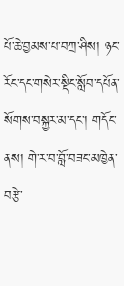པོ་ཆེ་བྱམས་པ་བཀྲ་ཤིས། ཉང་རོང་དང་གསེར་སྡིང་སློབ་དཔོན་སོགས་བསྐྱར་མ་དང་། གདོང་ནས། གེ་ར་བ་བློ་བཟང་མཁྱེན་བརྩེ་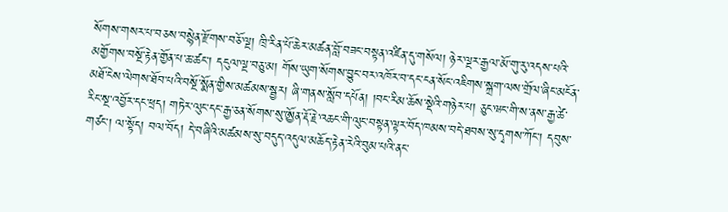སོགས་གསར་པ་བཅས་བསྙེན་རྫོགས་བཅོ་ལྔ། ཁྲི་རིན་པོ་ཆེར་མཚན་བློ་བཟང་བསྟན་འཛིན་དུ་གསོལ། ཉེར་ལྔར་རྒྱལ་མོ་གུ་རུ་འདས་པའི་མགྱོགས་བསྔོ་རྟེན་གྱོན་པ་ཆ་ཚང་། དངུལ་ལྔ་བཅུ་མ། གོས་ཡུག་སོགས་བྱུང་བར་འཁོར་བ་དང་ངན་སོང་འཇིགས་སྐྲག་ལས་གྲོལ་ཞིང་མངོན་མཐོ་ངེས་ལེགས་ཐོབ་པའི་བསྔོ་སྨོན་གྱིས་མཚམས་སྦྱར། ཞི་གནས་སློབ་དཔོན། །བང་རིམ་ཆོས་སྡེའི་གཉེར་པ། ཅུང་ཝང་གི་ས་ནས་རྒྱ་ཚེ་རིང་སྔ་འབྱོར་དང་ཕྲད། གཏེར་ལུང་དང་རྒྱ་ཅན་སོགས་སུ་ཨྱོན་རྡོ་རྗེ་འཆང་གི་ལུང་བསྟན་ལྟར་བོད་ཁམས་བདེ་ཐབས་སུ་དྭགས་ཀོང་། དབུས་གཙང་། ལ་སྟོད། བལ་བོད། དེ་བཞིའི་མཚམས་སུ་བདུད་འདུལ་མཆོད་རྟེན་རེའི་བུམ་པའི་ནང་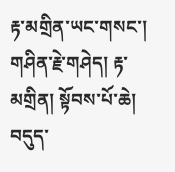རྟ་མགྲིན་ཡང་གསང་། གཤིན་རྗེ་གཤེད། རྟ་མགྲིན། སྟོབས་པོ་ཆེ། བདུད་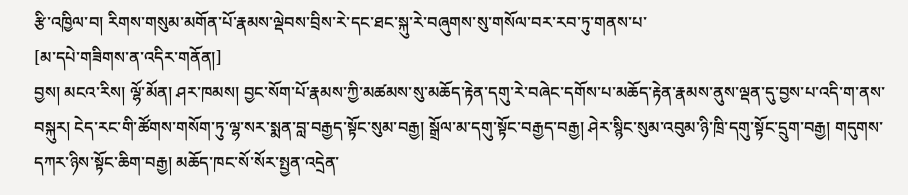རྩི་འཁྱིལ་བ། རིགས་གསུམ་མགོན་པོ་རྣམས་ལྡེབས་བྲིས་རེ་དང་ཐང་སྐུ་རེ་བཞུགས་སུ་གསོལ་བར་རབ་ཏུ་གནས་པ་
[མ་དཔེ་གཟིགས་ན་འདིར་གནོན།]
བྱས། མངའ་རིས། ལྷོ་མོན། ཤར་ཁམས། བྱང་སོག་པོ་རྣམས་ཀྱི་མཚམས་སུ་མཆོད་རྟེན་དགུ་རེ་བཞེང་དགོས་པ་མཆོད་རྟེན་རྣམས་ནུས་ལྡན་དུ་བྱས་པ་འདི་ག་ནས་བསྐུར། ངེད་རང་གི་ཚོགས་གསོག་ཏུ་ལྷ་སར་སྨན་བླ་བརྒྱད་སྟོང་སུམ་བརྒྱ། སྒྲོལ་མ་དགུ་སྟོང་བརྒྱད་བརྒྱ། ཤེར་སྙིང་སུམ་འབུམ་ཉི་ཁྲི་དགུ་སྟོང་དྲུག་བརྒྱ། གདུགས་དཀར་ཉིས་སྟོང་ཆིག་བརྒྱ། མཆོད་ཁང་སོ་སོར་སྤྱན་འདྲེན་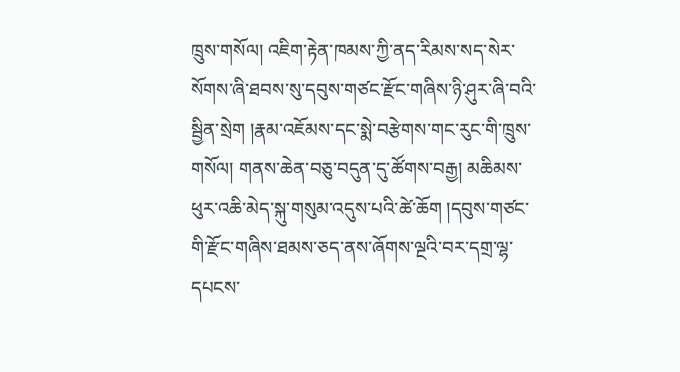ཁྲུས་གསོལ། འཇིག་རྟེན་ཁམས་ཀྱི་ནད་རིམས་སད་སེར་སོགས་ཞི་ཐབས་སུ་དབུས་གཙང་རྫོང་གཞིས་ཉི་ཤུར་ཞི་བའི་སྦྱིན་སྲེག །རྣམ་འཇོམས་དང་སྨེ་བརྩེགས་གང་རུང་གི་ཁྲུས་གསོལ། གནས་ཆེན་བཅུ་བདུན་དུ་ཚོགས་བརྒྱ། མཆིམས་ཕུར་འཆི་མེད་སྐུ་གསུམ་འདུས་པའི་ཚེ་ཆོག །དབུས་གཙང་གི་རྫོང་གཞིས་ཐམས་ཅད་ནས་ཞོགས་ལྔའི་བར་དགྲ་ལྷ་དཔངས་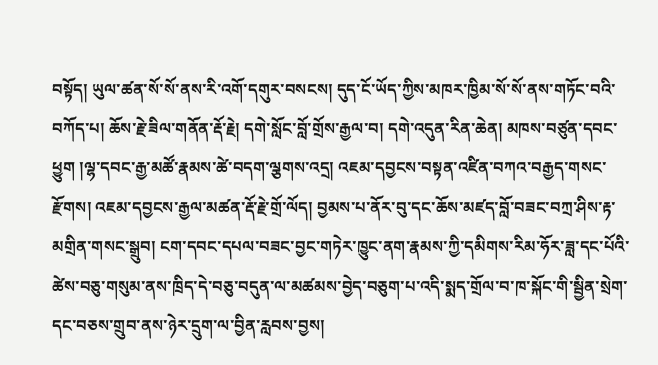བསྟོད། ཡུལ་ཚན་སོ་སོ་ནས་རི་འགོ་དགུར་བསངས། དུད་ངོ་ཡོད་ཀྱིས་མཁར་ཁྱིམ་སོ་སོ་ནས་གཏོང་བའི་བཀོད་པ། ཆོས་རྗེ་ཟིལ་གནོན་རྡོ་རྗེ། དགེ་སློང་བློ་གྲོས་རྒྱལ་བ། དགེ་འདུན་རིན་ཆེན། མཁས་བཙུན་དབང་ཕྱུག །ལྷ་དབང་རྒྱ་མཚོ་རྣམས་ཚེ་བདག་ལྕགས་འདྲ། འཇམ་དབྱངས་བསྟན་འཛིན་བཀའ་བརྒྱད་གསང་རྫོགས། འཇམ་དབྱངས་རྒྱལ་མཚན་རྡོ་རྗེ་གྲོ་ལོད། བྱམས་པ་ནོར་བུ་དང་ཆོས་མཛད་བློ་བཟང་བཀྲ་ཤིས་རྟ་མགྲིན་གསང་སྒྲུབ། ངག་དབང་དཔལ་བཟང་བྱང་གཏེར་ཁྱུང་ནག་རྣམས་ཀྱི་དམིགས་རིམ་ཧོར་ཟླ་དང་པོའི་ཚེས་བཅུ་གསུམ་ནས་ཁྲིད་དེ་བཅུ་བདུན་ལ་མཚམས་བྱེད་བཅུག་པ་འདི་སྨད་གྲོལ་བ་ཁ་སྐོང་གི་སྦྱིན་སྲེག་དང་བཅས་གྲུབ་ནས་ཉེར་དྲུག་ལ་བྱིན་རླབས་བྱས།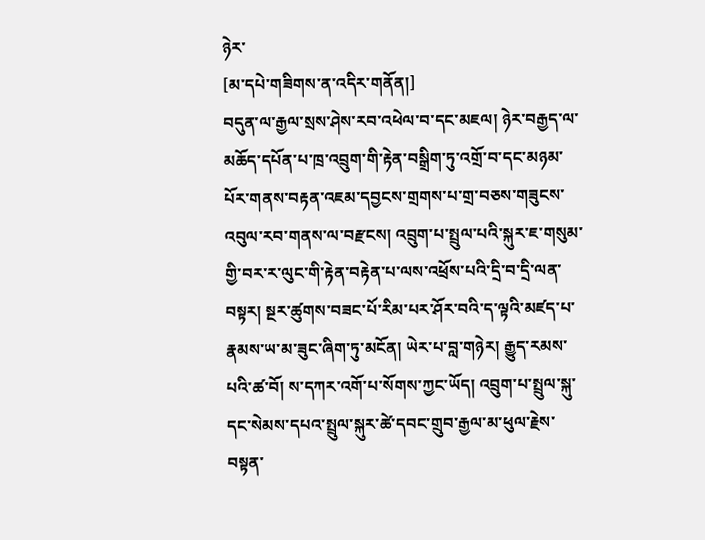ཉེར་
[མ་དཔེ་གཟིགས་ན་འདིར་གནོན།]
བདུན་ལ་རྒྱལ་སྲས་ཤེས་རབ་འཕེལ་བ་དང་མཇལ། ཉེར་བརྒྱད་ལ་མཆོད་དཔོན་པ་ཁྲ་འབྲུག་གི་རྟེན་བསྒྲིག་ཏུ་འགྲོ་བ་དང་མཉམ་པོར་གནས་བརྟན་འཇམ་དབྱངས་གྲགས་པ་གྲ་བཅས་གཟུངས་འབུལ་རབ་གནས་ལ་བརྫངས། འབྲུག་པ་སྤྲུལ་པའི་སྐུར་ཇ་གསུམ་གྱི་བར་ར་ལུང་གི་རྟེན་བརྟེན་པ་ལས་འཕྲོས་པའི་དྲི་བ་དྲི་ལན་བསྟར། སྔར་ཚུགས་བཟང་པོ་རིམ་པར་ཤོར་བའི་ད་ལྟའི་མཛད་པ་རྣམས་ཡ་མ་ཟུང་ཞིག་ཏུ་མངོན། ཡེར་པ་བླ་གཉེར། རྒྱུད་རམས་པའི་ཚ་བོ། ས་དཀར་འགོ་པ་སོགས་ཀྱང་ཡོད། འབྲུག་པ་སྤྲུལ་སྐུ་དང་སེམས་དཔའ་སྤྲུལ་སྐུར་ཚེ་དབང་གྲུབ་རྒྱལ་མ་ཕུལ་རྗེས་བསྟན་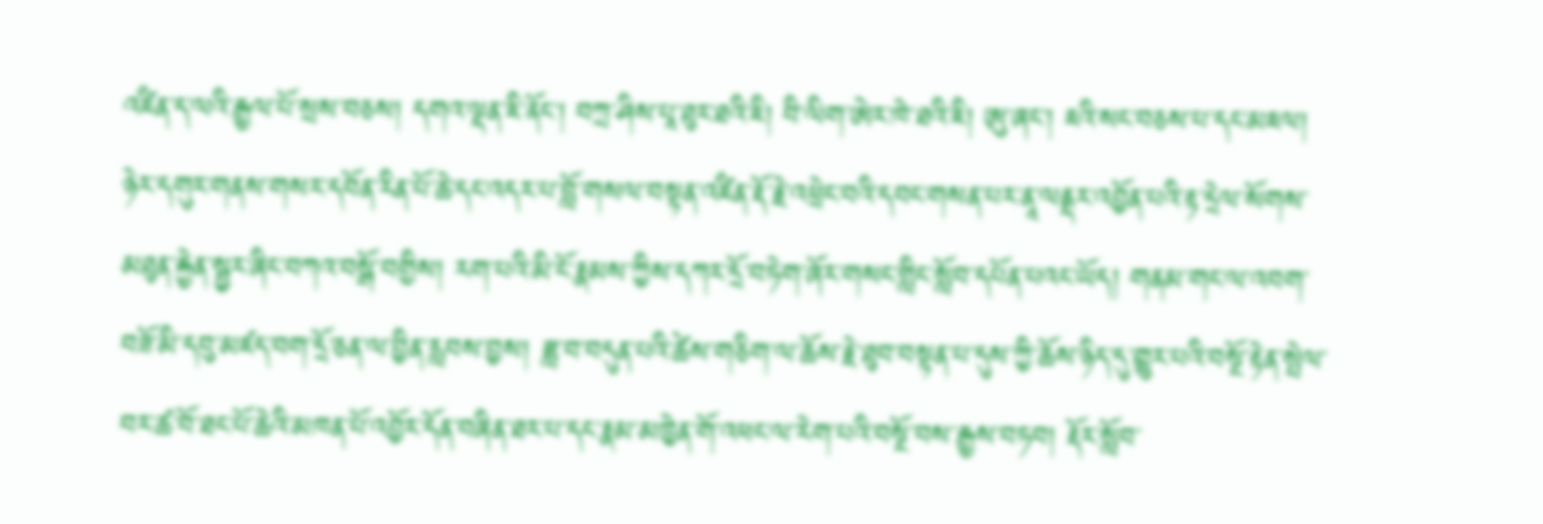འཛིན་ད་ལའི་རྒྱལ་པོ་སྲས་བཅས། དགའ་ལྡན་ཇི་ནོང་། བཀྲ་ཤིས་པཱ་ཐུར་ཐའི་ཇི། བི་ལིག་ཨེར་ཁེ་ཐའི་ཇི། ཨུ་ཞང་། ཇའི་སང་བཅས་པ་དང་མཇལ། ཉེར་དགུར་གནས་གསར་དབོན་རིན་པོ་ཆེ་དང་འདར་པ་བློ་གསལ་བསྟན་འཛིན་རྡོ་རྗེ་འཕྲེང་བའི་དབང་གསན་པར་ནཱ་ལནྡར་འབྱོན་པའི་རྟ་དྲེལ་སོགས་མཐུན་རྐྱེན་སྦྱར་ཞིང་བཀའ་བསྒོ་བགྱིས། རག་པའི་མི་ངོ་རྣམས་ཀྱིས་དཀར་དྲོ་བཏེག་ཞོར་གསང་གླིང་སློབ་དཔོན་པའང་ཡོད། གནམ་གང་ལ་འབག་བཟོ་མི་དབུ་མཛད་བག་དྲོ་ཅན་ལ་བྱིན་རླབས་བྱས། ཟླ་བ་བདུན་པའི་ཚེས་གཅིག་ལ་ཆོས་རྗེ་ཐུབ་བསྟན་པ་དུས་ཀྱི་ཆོས་ཉིད་དུ་གྱུར་པའི་བསྔོ་རྟེན་སྤེལ་བར་ཚ་བོ་ཐང་པོ་ཆེའི་མཁན་པོ་འབྱོར་དོན་བཞིན་ཐར་པ་དང་རྣམ་མཁྱེན་གོ་འཕང་ལ་རེག་པའི་བསྔོ་བས་རྒྱས་བཏབ། རྡོར་སློབ་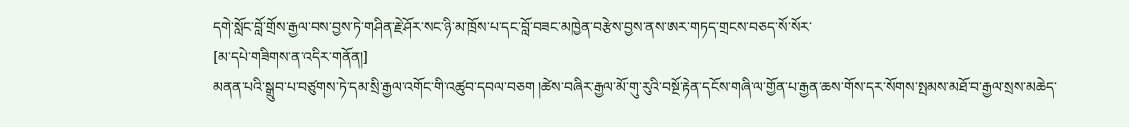དགེ་སློང་བློ་གྲོས་རྒྱལ་བས་བྱས་ཏེ་གཤིན་རྗེ་ཤོར་སང་ཉི་མ་ཁྲོས་པ་དང་བློ་བཟང་མཁྱེན་བརྩེས་བྱས་ནས་ཨར་གཏད་གྲངས་བཅད་སོ་སོར་
[མ་དཔེ་གཟིགས་ན་འདིར་གནོན།]
མནན་པའི་སྒྲུབ་པ་བཙུགས་ཏེ་དམ་སྲི་རྒྱལ་འགོང་གི་འཚུབ་དབལ་བཅག །ཚེས་བཞིར་རྒྱལ་མོ་གུ་རུའི་བསྔོ་རྟེན་དངོས་གཞི་ལ་གྱོན་པ་རྒྱན་ཆས་གོས་དར་སོགས་སྤམས་མཐོ་བ་རྒྱལ་སྲས་མཆེད་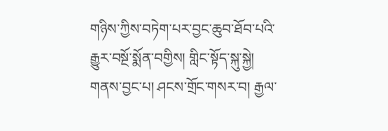གཉིས་ཀྱིས་བཏེག་པར་བྱང་ཆུབ་ཐོབ་པའི་རྒྱུར་བསྔོ་སྨོན་བགྱིས། གླིང་སྟོད་སྐུ་སྐྱེ། གནས་བྱང་པ། ཤངས་གྲོང་གསར་བ། རྒྱལ་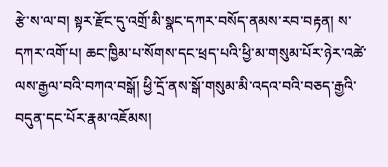རྩེ་ས་ལ་བ། སྟར་རྫོང་དུ་འགྲོ་མི་སྣང་དཀར་བསོད་ནམས་རབ་བརྟན། ས་དཀར་འགོ་པ། ཆང་ཁྱིམ་པ་སོགས་དང་ཕྲད་པའི་ཕྱི་མ་གསུམ་པོར་ཉེར་འཚེ་ལས་རྒྱལ་བའི་བཀའ་བསྒོ། ཕྱི་དྲོ་ནས་སྒོ་གསུམ་མི་འདའ་བའི་བཅད་རྒྱའི་བདུན་དང་པོར་རྣམ་འཇོམས།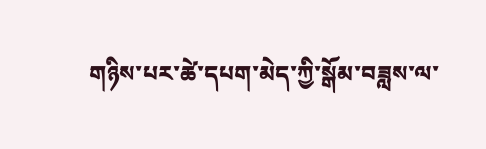གཉིས་པར་ཚེ་དཔག་མེད་ཀྱི་སྒོམ་བཟླས་ལ་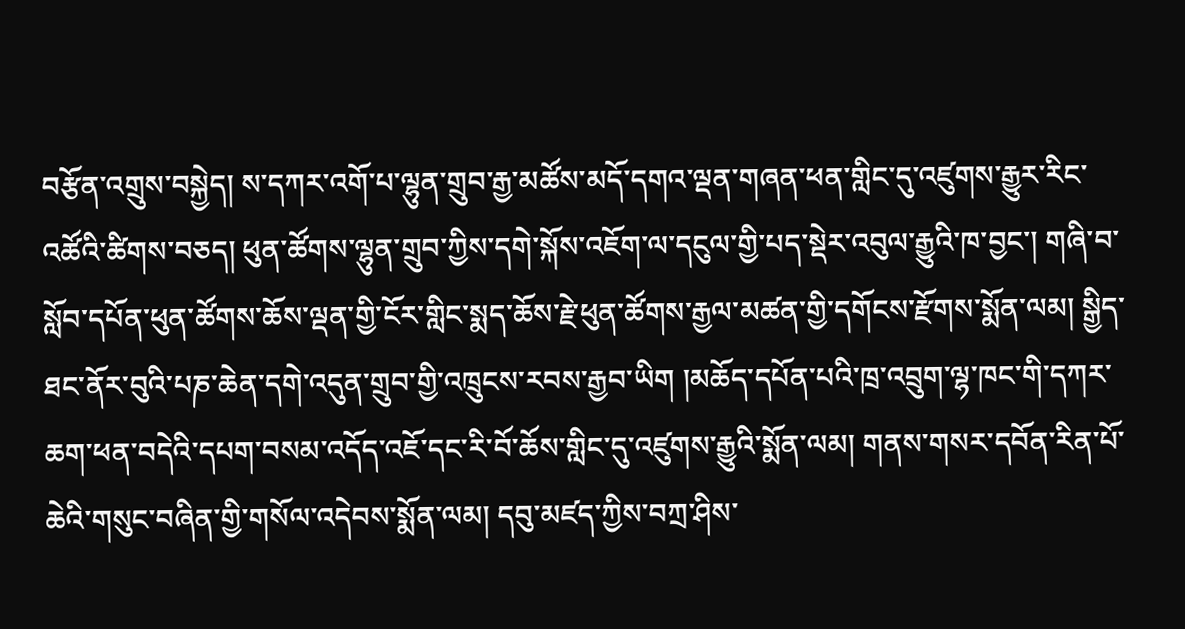བརྩོན་འགྲུས་བསྐྱེད། ས་དཀར་འགོ་པ་ལྷུན་གྲུབ་རྒྱ་མཚོས་མདོ་དགའ་ལྡན་གཞན་ཕན་གླིང་དུ་འཛུགས་རྒྱུར་རིང་འཚོའི་ཚིགས་བཅད། ཕུན་ཚོགས་ལྷུན་གྲུབ་ཀྱིས་དགེ་སྐོས་འཇོག་ལ་དངུལ་གྱི་པད་སྡེར་འབུལ་རྒྱུའི་ཁ་བྱང་། གཞི་བ་སློབ་དཔོན་ཕུན་ཚོགས་ཆོས་ལྡན་གྱི་ངོར་གླིང་སྨད་ཆོས་རྗེ་ཕུན་ཚོགས་རྒྱལ་མཚན་གྱི་དགོངས་རྫོགས་སྨོན་ལམ། སྒྱིད་ཐང་ནོར་བུའི་པཎ་ཆེན་དགེ་འདུན་གྲུབ་གྱི་འཁྲུངས་རབས་རྒྱབ་ཡིག །མཆོད་དཔོན་པའི་ཁྲ་འབྲུག་ལྷ་ཁང་གི་དཀར་ཆག་ཕན་བདེའི་དཔག་བསམ་འདོད་འཇོ་དང་རི་བོ་ཆོས་གླིང་དུ་འཛུགས་རྒྱུའི་སྨོན་ལམ། གནས་གསར་དབོན་རིན་པོ་ཆེའི་གསུང་བཞིན་གྱི་གསོལ་འདེབས་སྨོན་ལམ། དབུ་མཛད་ཀྱིས་བཀྲ་ཤིས་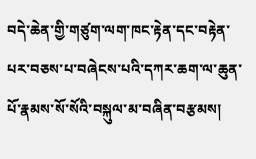བདེ་ཆེན་གྱི་གཙུག་ལག་ཁང་རྟེན་དང་བརྟེན་པར་བཅས་པ་བཞེངས་པའི་དཀར་ཆག་ལ་ཆུན་པོ་རྣམས་སོ་སོའི་བསྐུལ་མ་བཞིན་བརྩམས།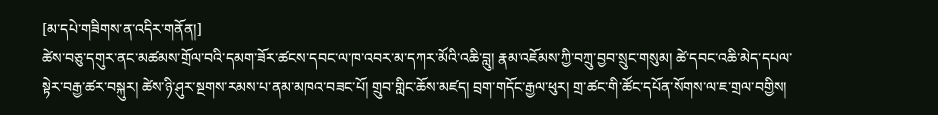[མ་དཔེ་གཟིགས་ན་འདིར་གནོན།]
ཚེས་བཅུ་དགུར་ནང་མཚམས་གྲོལ་བའི་དམག་ཟོར་ཚངས་དབང་ལ་ཁ་འབར་མ་དཀར་མོའི་འཆི་བླུ། རྣམ་འཇོམས་ཀྱི་བཀྲུ་བྱབ་སྲུང་གསུམ། ཚེ་དབང་འཆི་མེད་དཔལ་སྟེར་བརྒྱ་ཚར་བསྐུར། ཚེས་ཉི་ཤུར་སྔགས་རམས་པ་ནམ་མཁའ་བཟང་པོ། གྲུབ་གླིང་ཆོས་མཛད། བྲག་གདོང་རྒྱལ་ཕུར། གྲ་ཚང་གི་ཚོང་དཔོན་སོགས་ལ་ཇ་གྲལ་བགྱིས།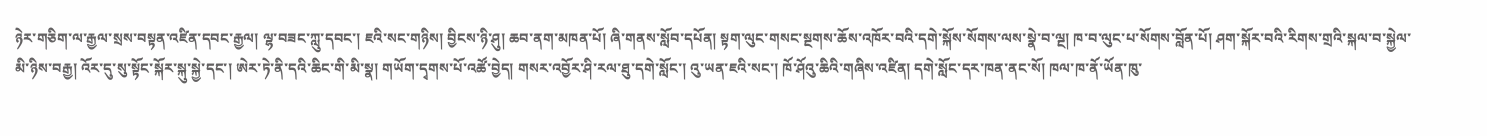ཉེར་གཅིག་ལ་རྒྱལ་སྲས་བསྟན་འཛིན་དབང་རྒྱལ། ལྷ་བཟང་ཀླུ་དབང་། ཇའི་སང་གཉིས། བྱིངས་ཉི་ཤུ། ཆབ་ནག་མཁན་པོ། ཞི་གནས་སློབ་དཔོན། སྟག་ལུང་གསང་སྔགས་ཆོས་འཁོར་བའི་དགེ་སྐོས་སོགས་ལས་སྣེ་བ་ལྔ། ཁ་བ་ལུང་པ་སོགས་བློན་པོ། ཤག་སྐོར་བའི་རིགས་གྲའི་སྐལ་བ་སྐྱེལ་མི་ཉིས་བརྒྱ། འོར་དུ་སུ་སྟོང་སྐོར་སྐུ་སྐྱེ་དང་། ཨེར་ཏེ་ནི་དའི་ཆིང་གི་མི་སྣ། གཡོག་དྭགས་པོ་འཚོ་བྱེད། གསར་འབྱོར་ཤི་རལ་ཐུ་དགེ་སློང་། འུ་ཡན་ཇའི་སང་། ཁོ་ཤོའུ་ཆིའི་གཞིས་འཛིན། དགེ་སློང་དར་ཁན་ནང་སོ། ཁལ་ཁ་ནོ་ཡོན་ཁུ་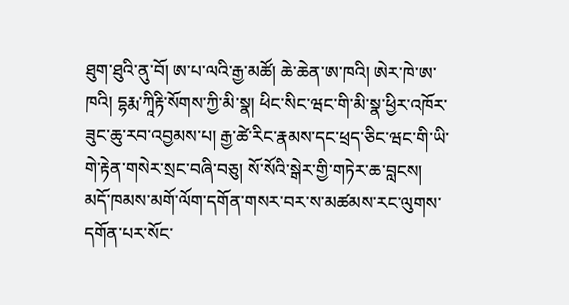ཐུག་ཐུའི་ནུ་བོ། ཨ་པ་ལའི་རྒྱ་མཚོ། ཆེ་ཆེན་ཨ་ཁའི། ཨེར་ཁེ་ཨ་ཁའི། དྷརྨ་ཀཱིརྟི་སོགས་ཀྱི་མི་སྣ། ཕིང་སིང་ཝང་གི་མི་སྣ་ཕྱིར་འཁོར་ཟུང་ཆུ་རབ་འབྱམས་པ། རྒྱ་ཚེ་རིང་རྣམས་དང་ཕྲད་ཅིང་ཝང་གི་ཡི་གེ་རྟེན་གསེར་སྲང་བཞི་བཅུ། སོ་སོའི་སྒེར་གྱི་གཏེར་ཆ་བླངས། མདོ་ཁམས་མགོ་ལོག་དགོན་གསར་བར་ས་མཚམས་རང་ལུགས་དགོན་པར་སོང་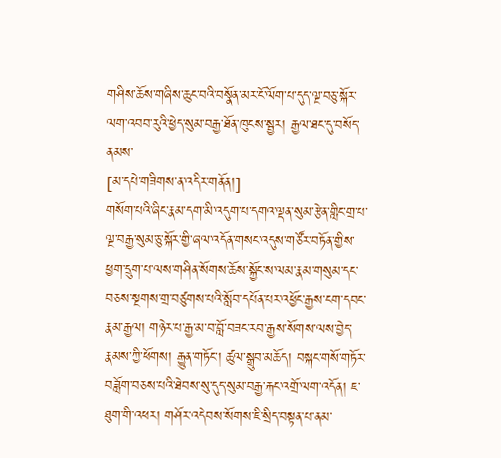གཤིས་ཆོས་གཞིས་ཆུང་བའི་བསྣོན་མར་ངོ་ལོག་པ་དུད་ལྔ་བཅུ་སྐོར་ལག་འབབ་རུའི་ཕྱེད་སུམ་བརྒྱ་ཐོན་ཁུངས་སྦྱར། རྒྱལ་ཐང་དུ་བསོད་ནམས་
[མ་དཔེ་གཟིགས་ན་འདིར་གནོན།]
གསོག་པའི་ཞིང་རྣམ་དག་མི་འདུག་པ་དགའ་ལྡན་སུམ་རྩེན་གླིང་གྲ་པ་ལྔ་བརྒྱ་སུམ་ཅུ་སྐོར་གྱི་ཞལ་འདོན་གསང་འདུས་གཙོར་བཏོན་གྱིས་ཕྱག་དྲུག་པ་ལས་གཤིན་སོགས་ཆོས་སྐྱོང་ས་ལམ་རྣམ་གསུམ་དང་བཅས་སྔགས་གྲ་བཙུགས་པའི་སློབ་དཔོན་པར་འཕྱོང་རྒྱས་ངག་དབང་རྣམ་རྒྱལ། གཉེར་པ་རྒྱ་མ་བ་བློ་བཟང་རབ་རྒྱས་སོགས་ལས་བྱེད་རྣམས་ཀྱི་ཕོགས། རྒྱུན་གཏོང་། ཚུལ་སྒྲུབ་མཆོད། བསྐང་གསོ་གཏོར་བཟློག་བཅས་པའི་ཐེབས་སུ་དུད་སུམ་བརྒྱ་རྐང་འགྲོ་ལག་འདོན། ཇ་ཐུག་གི་འཕར། གཤོར་འདེབས་སོགས་ཇི་སྲིད་བསྟན་པ་ནམ་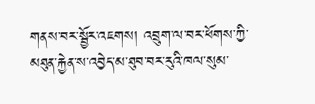གནས་བར་སྦྱོར་འཇགས། འབྲུག་ལ་བར་ཕོགས་ཀྱི་མཐུན་རྐྱེན་ས་འབྱེད་མ་ཐུབ་བར་རུའི་ཁལ་སུམ་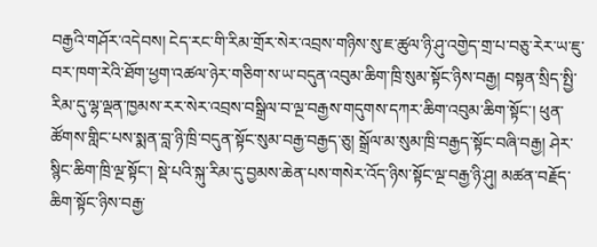བརྒྱའི་གཤོར་འདེབས། ངེད་རང་གི་རིམ་གྲོར་སེར་འབྲས་གཉིས་སུ་ཇ་ཚུལ་ཉི་ཤུ་འགྱེད་གྲ་པ་བཅུ་རེར་ཡ་ཇུ་བར་ཁག་རེའི་ཐོག་ཕྱག་འཚལ་ཉེར་གཅིག་ས་ཡ་བདུན་འབུམ་ཆིག་ཁྲི་སུམ་སྟོང་ཉིས་བརྒྱ། བསྟན་སྲིད་སྤྱི་རིམ་དུ་ལྷ་ལྡན་ཁྱམས་རར་སེར་འབྲས་བསྒྲིལ་བ་ལྔ་བརྒྱས་གདུགས་དཀར་ཆིག་འབུམ་ཆིག་སྟོང་། ཕུན་ཚོགས་གླིང་པས་སྨན་བླ་ཉི་ཁྲི་བདུན་སྟོང་སུམ་བརྒྱ་བརྒྱད་ཅུ། སྒྲོལ་མ་སུམ་ཁྲི་བརྒྱད་སྟོང་བཞི་བརྒྱ། ཤེར་སྙིང་ཆིག་ཁྲི་ལྔ་སྟོང་། སྡེ་པའི་སྐུ་རིམ་དུ་བྱམས་ཆེན་པས་གསེར་འོད་ཉིས་སྟོང་ལྔ་བརྒྱ་ཉི་ཤུ། མཚན་བརྗོད་ཆིག་སྟོང་ཉིས་བརྒྱ་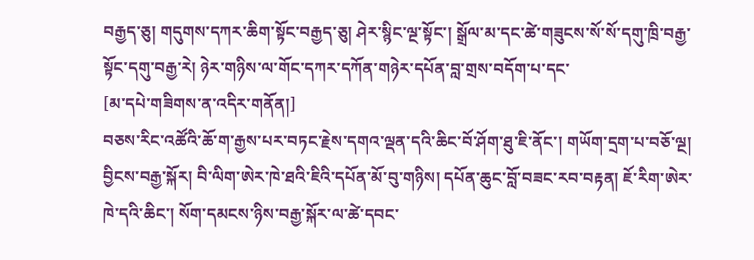བརྒྱད་ཅུ། གདུགས་དཀར་ཆིག་སྟོང་བརྒྱད་ཅུ། ཤེར་སྙིང་ལྔ་སྟོང་། སྒྲོལ་མ་དང་ཚེ་གཟུངས་སོ་སོ་དགུ་ཁྲི་བརྒྱ་སྟོང་དགུ་བརྒྱ་རེ། ཉེར་གཉིས་ལ་གོང་དཀར་དཀོན་གཉེར་དཔོན་བླ་གྲས་བདོག་པ་དང་
[མ་དཔེ་གཟིགས་ན་འདིར་གནོན།]
བཅས་རིང་འཚོའི་ཆོ་ག་རྒྱས་པར་བཏང་རྗེས་དགའ་ལྡན་དའི་ཆིང་བོ་ཤོག་ཐུ་ཇི་ནོང་། གཡོག་དྲག་པ་བཅོ་ལྔ། བྱིངས་བརྒྱ་སྐོར། བི་ལིག་ཨེར་ཁེ་ཐའི་ཇིའི་དཔོན་མོ་བུ་གཉིས། དཔོན་ཆུང་བློ་བཟང་རབ་བརྟན། ཇོ་རིག་ཨེར་ཁེ་དའི་ཆིང་། སོག་དམངས་ཉིས་བརྒྱ་སྐོར་ལ་ཚེ་དབང་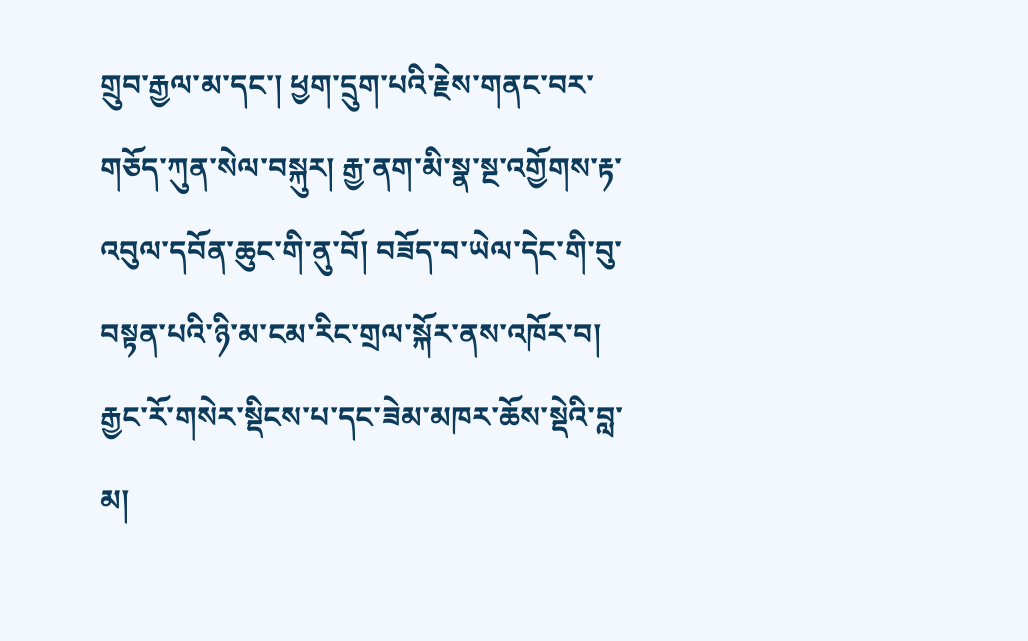གྲུབ་རྒྱལ་མ་དང་། ཕྱག་དྲུག་པའི་རྗེས་གནང་བར་གཅོད་ཀུན་སེལ་བསྐུར། རྒྱ་ནག་མི་སྣ་སྔ་འགྱོགས་རྟ་འབུལ་དབོན་ཆུང་གི་ནུ་བོ། བཟོད་བ་ཡེལ་དེང་གི་བུ་བསྟན་པའི་ཉི་མ་ངམ་རིང་གྲལ་སྐོར་ནས་འཁོར་བ། རྒྱང་རོ་གསེར་སྡིངས་པ་དང་ཟེམ་མཁར་ཆོས་སྡེའི་བླ་མ།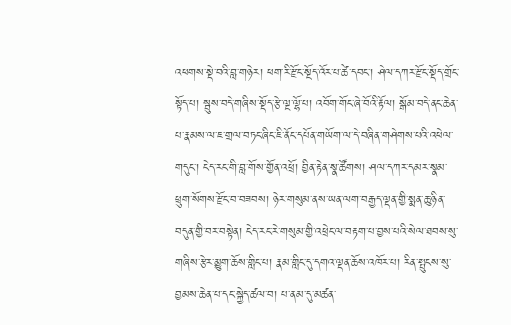འཕགས་སྡེ་བའི་བླ་གཉེར། ཕག་རི་རྫོང་སྔོད་འོར་པ་ཚེ་དབང་། ཤེལ་དཀར་རྫོང་སྡོད་གྲོང་སྟོད་པ། སྦུས་བདེ་གཞིས་སྡོད་རྩེ་ལྔ་ལྷོ་པ། འབོག་གོང་ཞེ་བོའི་རྟོལ། སྒོམ་བདེ་ནང་ཆེན་པ་རྣམས་ལ་ཇ་གྲལ་བཏང་ཞིང་ཇི་ནོང་དཔོན་གཡོག་ལ་དེ་བཞིན་གཤེགས་པའི་འཕེལ་གདུང་། ངེད་རང་གི་བླ་གོས་གྱོན་འཕྲོ། བྱིན་རྟེན་སྣ་ཚོགས། ཤལ་དཀར་དམར་སྣམ་ཕྲུག་སོགས་རྫོང་བ་བཟབས། ཉེར་གསུམ་ནས་ཡན་ལག་བརྒྱད་ལྡན་གྱི་སྨན་ཆུ་ཉིན་བདུན་གྱི་བར་བསྟེན། ངེད་རང་རེ་གསུམ་གྱི་འཕྲེང་ལ་བརྟག་པ་བྱས་པའི་སེལ་ཐབས་སུ་གཞིས་རྩེར་མྱུག་ཆོས་གླིང་པ། རྣམ་གླིང་དུ་དགའ་ལྡན་ཆོས་འཁོར་པ། རིན་སྤུངས་སུ་བྱམས་ཆེན་པ་དང་སྐྱེད་ཚལ་བ། པ་ནམ་དུ་མཚན་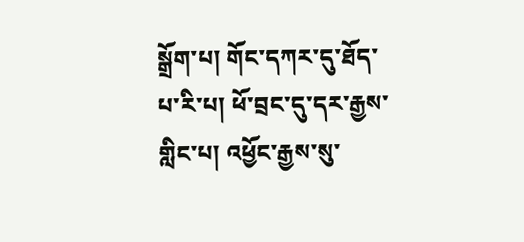སྒྲོག་པ། གོང་དཀར་དུ་ཐོད་པ་རི་པ། ཕོ་བྲང་དུ་དར་རྒྱས་གླིང་པ། འཕྱོང་རྒྱས་སུ་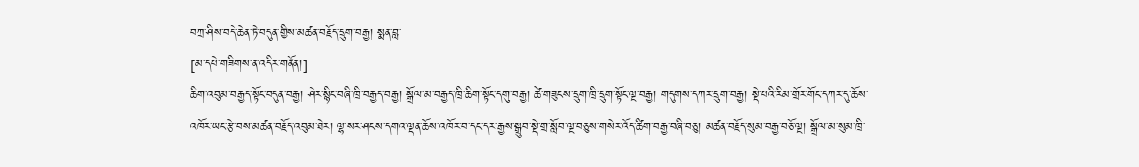བཀྲ་ཤིས་བདེ་ཆེན་ཏེ་བདུན་གྱིས་མཚན་བརྗོད་དྲུག་བརྒྱ། སྨན་བླ་
[མ་དཔེ་གཟིགས་ན་འདིར་གནོན།]
ཆིག་འབུམ་བརྒྱད་སྟོང་བདུན་བརྒྱ། ཤེར་སྙིང་བཞི་ཁྲི་བརྒྱད་བརྒྱ། སྒྲོལ་མ་བརྒྱད་ཁྲི་ཆིག་སྟོང་དགུ་བརྒྱ། ཚེ་གཟུངས་དྲུག་ཁྲི་དྲུག་སྟོང་ལྔ་བརྒྱ། གདུགས་དཀར་དྲུག་བརྒྱ། སྡེ་པའི་རིམ་གྲོར་གོང་དཀར་དུ་ཆོས་འཁོར་ཡང་རྩེ་བས་མཚན་བརྗོད་འབུམ་ཐེར། ལྷ་སར་ཤངས་དགའ་ལྡན་ཆོས་འཁོར་བ་དང་དར་རྒྱས་སྒྲུབ་སྡེ་གྲ་སློབ་ལྔ་བཅུས་གསེར་འོད་ཚིག་བརྒྱ་བཞི་བཅུ། མཚན་བརྗོད་སུམ་བརྒྱ་བཅོ་ལྔ། སྒྲོལ་མ་སུམ་ཁྲི་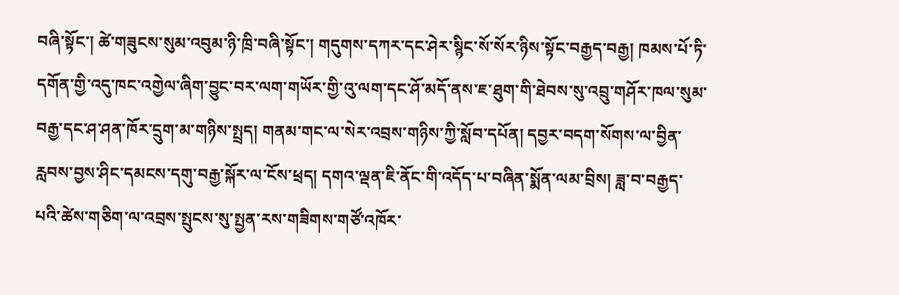བཞི་སྟོང་། ཚེ་གཟུངས་སུམ་འབུམ་ཉི་ཁྲི་བཞི་སྟོང་། གདུགས་དཀར་དང་ཤེར་སྙིང་སོ་སོར་ཉིས་སྟོང་བརྒྱད་བརྒྱ། ཁམས་པོ་ཏི་དགོན་གྱི་འདུ་ཁང་འགྱེལ་ཞིག་བྱུང་བར་ལག་གཡོར་གྱི་འུ་ལག་དང་ཤོ་མདོ་ནས་ཇ་ཐུག་གི་ཐེབས་སུ་འབྲུ་གཤོར་ཁལ་སུམ་བརྒྱ་དང་ཤ་ཤན་ཁོར་དྲུག་མ་གཉིས་སྤྲད། གནམ་གང་ལ་སེར་འབྲས་གཉིས་ཀྱི་སློབ་དཔོན། དབྱར་བདག་སོགས་ལ་བྱིན་རླབས་བྱས་ཤིང་དམངས་དགུ་བརྒྱ་སྐོར་ལ་ངོས་ཕྲད། དགའ་ལྡན་ཇི་ནོང་གི་འདོད་པ་བཞིན་སྨོན་ལམ་བྲིས། ཟླ་བ་བརྒྱད་པའི་ཚེས་གཅིག་ལ་འབྲས་སྤུངས་སུ་སྤྱན་རས་གཟིགས་གཙོ་འཁོར་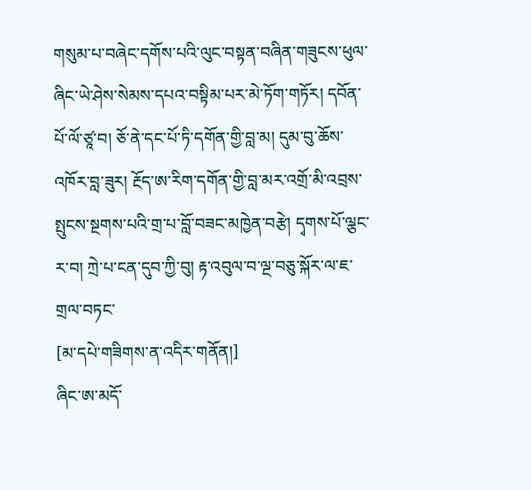གསུམ་པ་བཞེང་དགོས་པའི་ལུང་བསྟན་བཞིན་གཟུངས་ཕུལ་ཞིང་ཡེ་ཤེས་སེམས་དཔའ་བསྟིམ་པར་མེ་ཏོག་གཏོར། དབོན་པོ་ལོ་ཙཱ་བ། ཅོ་ནེ་དང་པོ་ཏི་དགོན་གྱི་བླ་མ། དུམ་བུ་ཆོས་འཁོར་བླ་ཟུར། རྔོད་ཨ་རིག་དགོན་གྱི་བླ་མར་འགྲོ་མི་འབྲས་སྤུངས་སྔགས་པའི་གྲ་པ་བློ་བཟང་མཁྱེན་བརྩེ། དྭགས་པོ་ལྕང་ར་བ། ཀྲེ་པ་ངན་དུབ་ཀྱི་བུ། རྟ་འབུལ་བ་ལྔ་བཅུ་སྐོར་ལ་ཇ་གྲལ་བཏང་
[མ་དཔེ་གཟིགས་ན་འདིར་གནོན།]
ཞིང་ཨ་མདོ་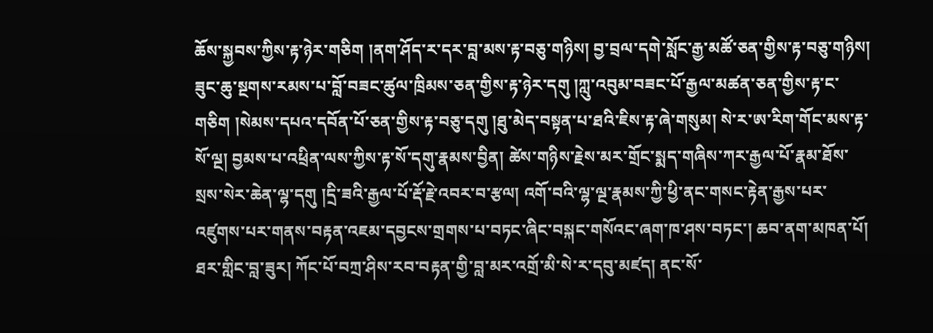ཆོས་སྐྱབས་ཀྱིས་རྟ་ཉེར་གཅིག །ནག་ཤོད་ར་དར་བླ་མས་རྟ་བཅུ་གཉིས། བྱ་བྲལ་དགེ་སློང་རྒྱ་མཚོ་ཅན་གྱིས་རྟ་བཅུ་གཉིས། ཟུང་ཆུ་སྔགས་རམས་པ་བློ་བཟང་ཚུལ་ཁྲིམས་ཅན་གྱིས་རྟ་ཉེར་དགུ །ཀླུ་འབུམ་བཟང་པོ་རྒྱལ་མཚན་ཅན་གྱིས་རྟ་ང་གཅིག །སེམས་དཔའ་དབོན་པོ་ཅན་གྱིས་རྟ་བཅུ་དགུ །ཐུ་མེད་བསྟན་པ་ཐའི་ཇིས་རྟ་ཞེ་གསུམ། སེ་ར་ཨ་རིག་གོང་མས་རྟ་སོ་ལྔ། བྱམས་པ་འཕྲིན་ལས་ཀྱིས་རྟ་སོ་དགུ་རྣམས་བྱིན། ཚེས་གཉིས་རྗེས་མར་གྲོང་སྨད་གཞིས་ཀར་རྒྱལ་པོ་རྣམ་ཐོས་སྲས་སེར་ཆེན་ལྷ་དགུ །དྲི་ཟའི་རྒྱལ་པོ་རྡོ་རྗེ་འབར་བ་རྩལ། འགོ་བའི་ལྷ་ལྔ་རྣམས་ཀྱི་ཕྱི་ནང་གསང་རྟེན་རྒྱས་པར་འཛུགས་པར་གནས་བརྟན་འཇམ་དབྱངས་གྲགས་པ་བཏང་ཞིང་བསྐང་གསོའང་ཞག་ཁ་ཤས་བཏང་། ཆབ་ནག་མཁན་པོ། ཐར་གླིང་བླ་ཟུར། ཀོང་པོ་བཀྲ་ཤིས་རབ་བརྟན་གྱི་བླ་མར་འགྲོ་མི་སེ་ར་དབུ་མཛད། ནང་སོ་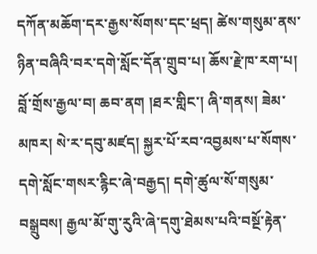དཀོན་མཆོག་དར་རྒྱས་སོགས་དང་ཕྲད། ཚེས་གསུམ་ནས་ཉིན་བཞིའི་བར་དགེ་སློང་དོན་གྲུབ་པ། ཆོས་རྗེ་ཁ་རག་པ། བློ་གྲོས་རྒྱལ་བ། ཆབ་ནག །ཐར་གླིང་། ཞི་གནས། ཟེམ་མཁར། སེ་ར་དབུ་མཛད། སྐྱར་པོ་རབ་འབྱམས་པ་སོགས་དགེ་སློང་གསར་རྙིང་ཞེ་བརྒྱད། དགེ་ཚུལ་སོ་གསུམ་བསྒྲུབས། རྒྱལ་མོ་གུ་རུའི་ཞེ་དགུ་ཐེམས་པའི་བསྔོ་རྟེན་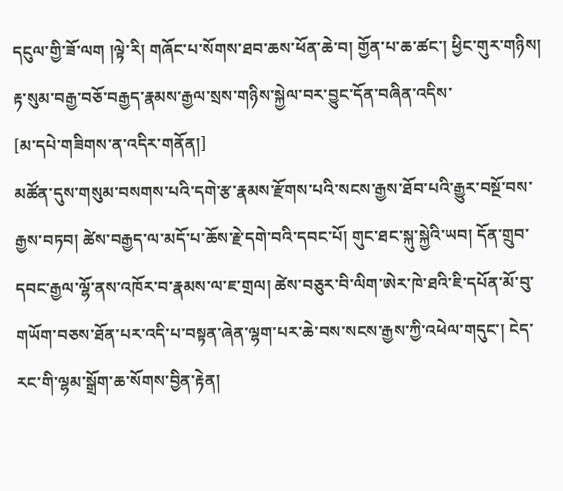དངུལ་གྱི་ཟོ་ལག །ལྟེ་རི། གཞོང་པ་སོགས་ཐབ་ཆས་ཕོན་ཆེ་བ། གྱོན་པ་ཆ་ཚང་། ཕྱིང་གུར་གཉིས། རྟ་སུམ་བརྒྱ་བཅོ་བརྒྱད་རྣམས་རྒྱལ་སྲས་གཉིས་སྐྱེལ་བར་བྱུང་དོན་བཞིན་འདིས་
[མ་དཔེ་གཟིགས་ན་འདིར་གནོན།]
མཚོན་དུས་གསུམ་བསགས་པའི་དགེ་རྩ་རྣམས་རྫོགས་པའི་སངས་རྒྱས་ཐོབ་པའི་རྒྱུར་བསྔོ་བས་རྒྱས་བཏབ། ཚེས་བརྒྱད་ལ་མདོ་པ་ཆོས་རྗེ་དགེ་བའི་དབང་པོ། གུང་ཐང་སྐུ་སྐྱེའི་ཡབ། དོན་གྲུབ་དབང་རྒྱལ་ལྷོ་ནས་འཁོར་བ་རྣམས་ལ་ཇ་གྲལ། ཚེས་བཅུར་བི་ལིག་ཨེར་ཁེ་ཐའི་ཇི་དཔོན་མོ་བུ་གཡོག་བཅས་ཐོན་པར་འདི་པ་བསྟན་ཞེན་ལྷག་པར་ཆེ་བས་སངས་རྒྱས་ཀྱི་འཕེལ་གདུང་། ངེད་རང་གི་ལྷམ་སྒྲོག་ཆ་སོགས་བྱིན་རྟེན།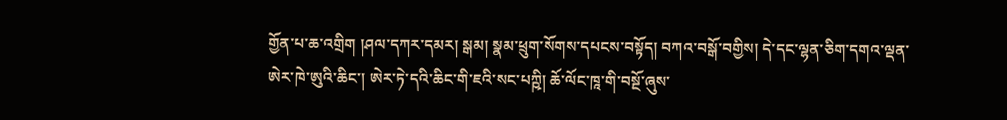གྱོན་པ་ཆ་འགྲིག །ཤལ་དཀར་དམར། སྒམ། སྣམ་ཕྲུག་སོགས་དཔངས་བསྟོད། བཀའ་བསྒོ་བགྱིས། དེ་དང་ལྷན་ཅིག་དགའ་ལྡན་ཨེར་ཁེ་ཨུའི་ཆིང་། ཨེར་ཏེ་དའི་ཆིང་གི་ཇའི་སང་པཀྵི། ཆོ་ལོང་ཁཱ་གི་བསྔོ་ཞུས་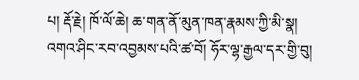པ། རྡོ་རྗེ། ཁོ་ལོ་ཆེ། ཆ་གན་ནོ་མུན་ཁན་རྣམས་ཀྱི་མི་སྣ། འགའ་ཤིང་རབ་འབྱམས་པའི་ཚ་བོ། ཧོར་ལྷ་རྒྱལ་དར་གྱི་བུ།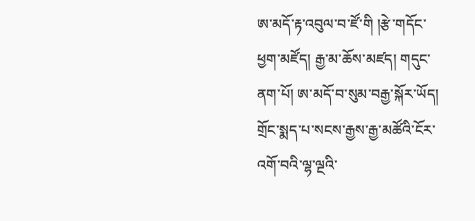ཨ་མདོ་རྟ་འབུལ་བ་ཛོ་གི །རྩེ་གདོང་ཕྱག་མཛོད། རྒྱ་མ་ཆོས་མཛད། གདུང་ནག་པོ། ཨ་མདོ་བ་སུམ་བརྒྱ་སྐོར་ཡོད། གྲོང་སྨད་པ་སངས་རྒྱས་རྒྱ་མཚོའི་ངོར་འགོ་བའི་ལྷ་ལྔའི་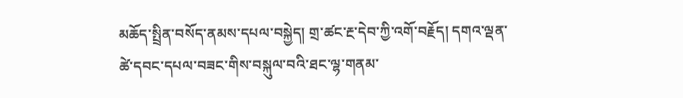མཆོད་སྤྲིན་བསོད་ནམས་དཔལ་བསྐྱེད། གྲ་ཚང་རྔ་དེབ་ཀྱི་འགོ་བརྗོད། དགའ་ལྡན་ཚེ་དབང་དཔལ་བཟང་གིས་བསྐུལ་བའི་ཐང་ལྷ་གནམ་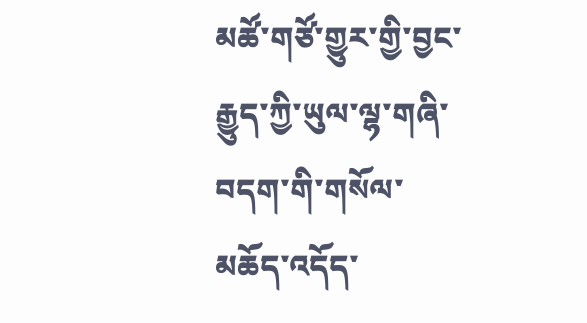མཚོ་གཙོ་གྱུར་གྱི་བྱང་རྒྱུད་ཀྱི་ཡུལ་ལྷ་གཞི་བདག་གི་གསོལ་མཆོད་འདོད་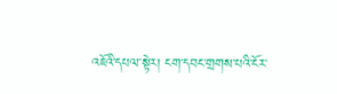འཇོའི་དཔལ་སྟེར། ངག་དབང་གྲགས་པའི་ངོར་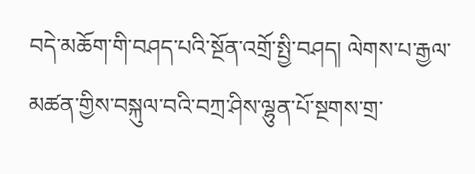བདེ་མཆོག་གི་བཤད་པའི་སྔོན་འགྲོ་སྤྱི་བཤད། ལེགས་པ་རྒྱལ་མཚན་གྱིས་བསྐུལ་བའི་བཀྲ་ཤིས་ལྷུན་པོ་སྔགས་གྲ་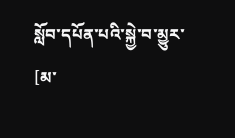སློབ་དཔོན་པའི་སྐྱེ་བ་མྱུར་
[མ་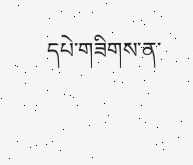དཔེ་གཟིགས་ན་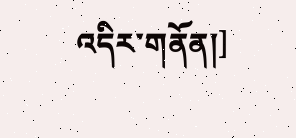འདིར་གནོན།]